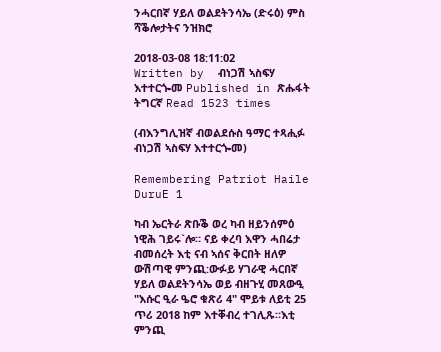ንሓርበኛ ሃይለ ወልደትንሳኤ (ድሩዕ) ምስ ሻቕሎታትና ንዝክሮ

2018-03-08 18:11:02 Written by  ብነጋሽ ኣስፍሃ እተተርጐመ Published in ጽሑፋት ትግርኛ Read 1523 times

(ብእንግሊዝኛ ብወልደሱስ ዓማር ተጻሒፉ ብነጋሽ ኣስፍሃ እተተርጐመ)

Remembering Patriot Haile DuruE 1

ካብ ኤርትራ ጽቡቕ ወረ ካብ ዘይንሰምዕ ነዊሕ ገይሩ`ሎ። ናይ ቀረባ እዋን ሓበሬታ ብመሰረት እቲ ናብ ኣሰና ቅርበት ዘለዎ ውሽጣዊ ምንጪ:ውፉይ ሃገራዊ ሓርበኛ ሃይለ ወልደትንሳኤ ወይ ብዘጉሂ መጸውዒ "እሱር ዒራ ዔሮ ቁጽሪ 4" ሞይቱ ለይቲ 25 ጥሪ 2018 ከም እተቐብረ ተገሊጹ።እቲ ምንጪ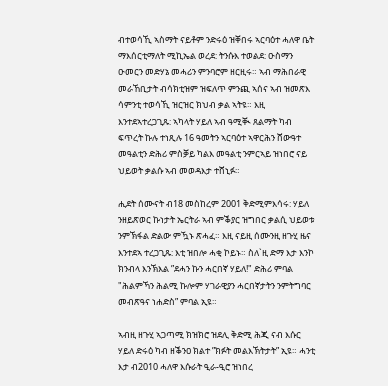ብተወሳኺ ኣስማት ናይቶም ንድሩዕ ዝቐበሩ ኣርባዕተ ሓለዋ ቤት ማእሰርቲማለት ሚኪኤል ወረደ: ትንሱእ ተወልደ: ዑስማን ዑመርን መድሃኔ መሓሪን ምንባሮም ዘርዚሩ። ኣብ ማሕበራዊ መራኸቢታት ብሳክቲዝም ዝፍለጥ ምንጪ ኣሰና ኣብ ዝመጽእ ሳምንቲ ተወሳኺ ዝርዝር ክህብ ቃል ኣትዩ። እዚ እንተደኣተረጋጊጹ: ኣካላት ሃይለ ኣብ ዓሚቚ ጸልማት ካብ ፍጥረት ኩሉ ተነጺሉ 16 ዓመትን ኣርባዕተ ኣዋርሕን ሸውዓተ መዓልቲን ድሕሪ ምስቓይ ካልእ መዓልቲ ንምርኣይ ዝነበሮ ናይ ህይወት ቃልሱ ኣብ መወዳእታ ተሸኒፉ።

ሒደት ሰሙናት ብ18 መስከረም 2001 ቅድሚምእሳሩ: ሃይለ ንዘይጽወር ኩነታት ኤርትራ ኣብ ምቕያር ዝግበር ቃልሲ ህይወቱ ንምኽፋል ድልው ምዃኑ ጽሓፈ። እዚ ናይዚ ሰሙንዚ ዘጉሂ ዜና እንተደኣ ተረጋጊጹ: እቲ ዝበሎ ሓቂ ኮይኑ። ስለ`ዚ ድማ እታ እንኮ ክንብላ እንኽእል ”ደሓን ኩን ሓርበኛ ሃይለ!" ድሕሪ ምባል "ሕልምኻን ሕልሚ ኩሎም ሃገራዊያን ሓርበኛታትን ንምትግባር መብጽዓና ነሐድስ” ምባል ኢዩ።

ኣብዚ ዘጉሂ ኣጋጣሚ ክዝክሮ ዝደሊ ቅድሚ ሕጂ ናብ እሱር ሃይለ ድሩዕ ካብ ዘቕንዐ ክልተ ”ክፉት መልእኽትታት” ኢዩ። ሓንቲ እታ ብ2010 ሓለዋ እሱራት ዒራ-ዒሮ ዝነበረ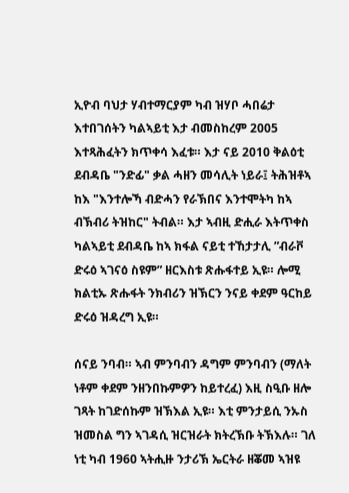ኢዮብ ባህታ ሃብተማርያም ካብ ዝሃቦ ሓበሬታ እተበገሰትን ካልኣይቲ እታ ብመስከረም 2005 እተጻሕፈትን ክጥቀሳ እፈቱ። እታ ናይ 2010 ቅልዕቲ ደብዳቤ "ንድፊ" ቃል ሓዘን መሳሊት ነይራ፤ ትሕዝቶኣ ከእ "እንተሎኻ ብድሓን የራኽበና እንተሞትካ ከኣ ብኽብሪ ትዝከር" ትብል። እታ ኣብዚ ድሒራ እትጥቀስ ካልኣይቲ ደብዳቤ ከኣ ክፋል ናይቲ ተኸታታሊ ”ብራቮ ድሩዕ ኣገናዕ ስዩም” ዘርእስቱ ጽሑፋተይ ኢዩ። ሎሚ ክልቲኡ ጽሑፋት ንክብሪን ዝኽርን ንናይ ቀደም ዓርከይ ድሩዕ ዝዳረግ ኢዩ።

ሰናይ ንባብ። ኣብ ምንባብን ዳግም ምንባብን (ማለት ነቶም ቀደም ንዘንበኩምዎን ከይተረፈ) እዚ ስዒቡ ዘሎ ገጻት ከገድሰኩም ዝኽእል ኢዩ። እቲ ምንታይሲ ንኡስ ዝመስል ግን ኣገዳሲ ዝርዝራት ክትረኽቡ ትኽእሉ። ገለ ነቲ ካብ 1960 ኣትሒዙ ንታሪኽ ኤርትራ ዘቖመ ኣዝዩ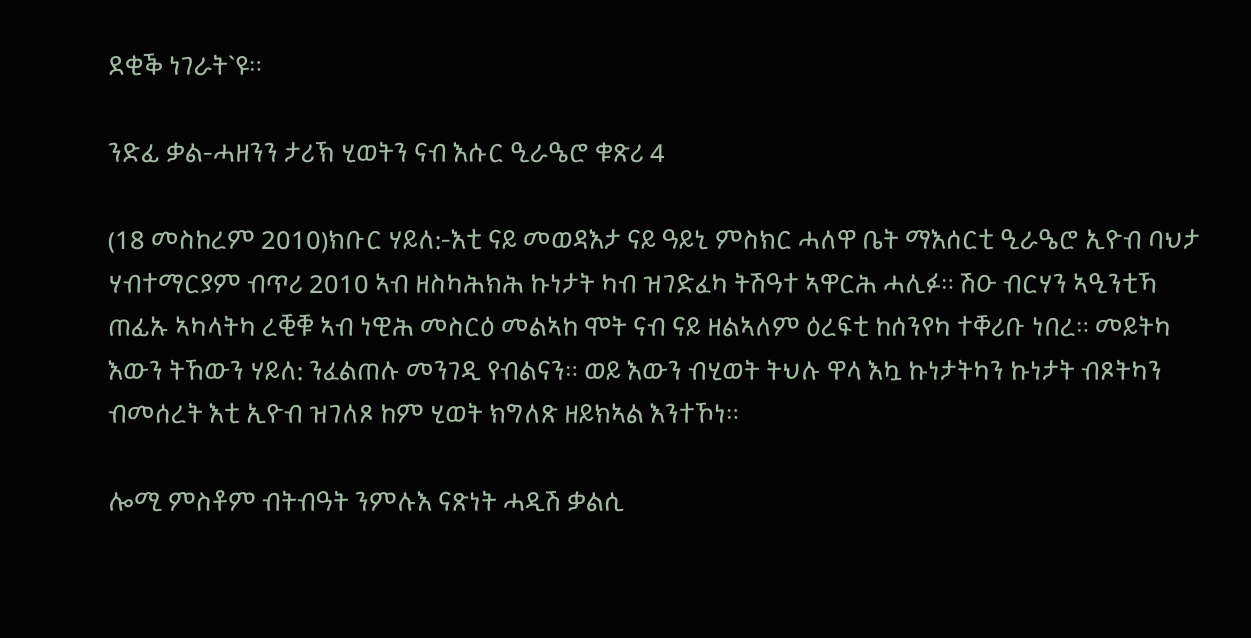ደቂቕ ነገራት`ዩ።

ንድፊ ቃል-ሓዘንን ታሪኽ ሂወትን ናብ እሱር ዒራዔሮ ቁጽሪ 4

(18 መስከረም 2010)ክቡር ሃይለ:-እቲ ናይ መወዳእታ ናይ ዓይኒ ምስክር ሓለዋ ቤት ማእሰርቲ ዒራዔሮ ኢዮብ ባህታ ሃብተማርያም ብጥሪ 2010 ኣብ ዘስካሕክሕ ኩነታት ካብ ዝገድፈካ ትሽዓተ ኣዋርሕ ሓሊፉ። ሽዑ ብርሃን ኣዒንቲኻ ጠፊኡ ኣካላትካ ረቒቑ ኣብ ነዊሕ መስርዕ መልኣከ ሞት ናብ ናይ ዘልኣለም ዕረፍቲ ከሰንየካ ተቐሪቡ ነበረ። መይትካ እውን ትኸውን ሃይለ: ንፈልጠሉ መንገዲ የብልናን። ወይ እውን ብሂወት ትህሉ ዋላ እኳ ኩነታትካን ኩነታት ብጾትካን ብመሰረት እቲ ኢዮብ ዝገለጾ ከም ሂወት ክግለጽ ዘይክኣል እንተኾነ።

ሎሚ ምስቶም ብትብዓት ንምሉእ ናጽነት ሓዲሽ ቃልሲ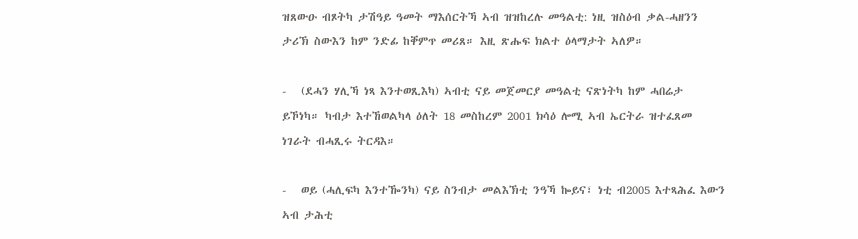ዝጸውዑ ብጾትካ ታሽዓይ ዓመት ማእሰርትኻ ኣብ ዝዝከረሉ መዓልቲ: ነዚ ዝስዕብ ቃል-ሓዘንን ታሪኽ ስውእን ከም ንድፊ ከቐምጥ መሪጸ። እዚ ጽሑፍ ክልተ ዕላማታት ኣለዎ።

-   (ደሓን ሃሊኻ ነጻ እንተወጺእካ) ኣብቲ ናይ መጀመርያ መዓልቲ ናጽነትካ ከም ሓበሬታ ይኾነካ። ካብታ እተኸወልካላ ዕለት 18 መስከረም 2001 ክሳዕ ሎሚ ኣብ ኤርትራ ዝተፈጸመ ነገራት ብሓጺሩ ትርዳእ።

-   ወይ (ሓሊፍካ እንተዀንካ) ናይ ስንብታ መልእኽቲ ንዓኻ ኰይና፣ ነቲ ብ2005 እተጻሕፈ እውን ኣብ ታሕቲ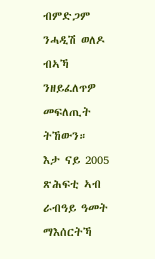ብምድጋም ንሓዲሽ ወለዶ ብኣኻ ንዘይፈለጥዎ መፍለጢት ትኸውን። እታ ናይ 2005 ጽሕፍቲ ኣብ ራብዓይ ዓመት ማእሰርትኻ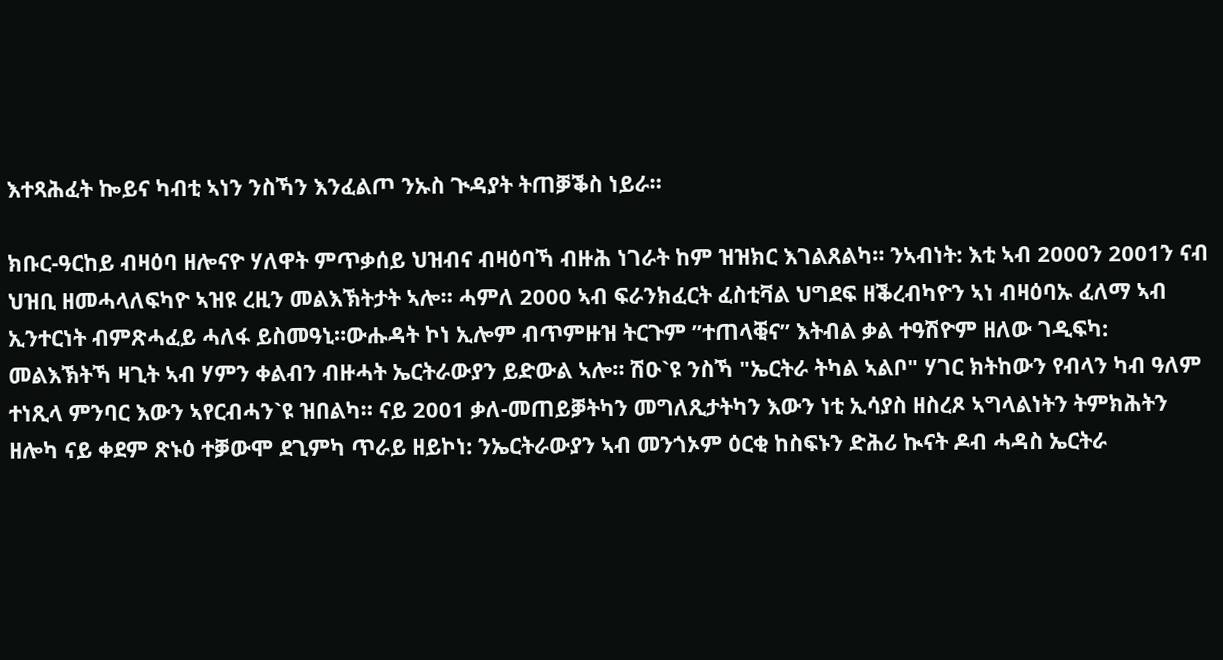እተጻሕፈት ኰይና ካብቲ ኣነን ንስኻን እንፈልጦ ንኡስ ጒዳያት ትጠቓቕስ ነይራ።

ክቡር-ዓርከይ ብዛዕባ ዘሎናዮ ሃለዋት ምጥቃሰይ ህዝብና ብዛዕባኻ ብዙሕ ነገራት ከም ዝዝክር እገልጸልካ። ንኣብነት: እቲ ኣብ 2000ን 2001ን ናብ ህዝቢ ዘመሓላለፍካዮ ኣዝዩ ረዚን መልእኽትታት ኣሎ። ሓምለ 2000 ኣብ ፍራንክፈርት ፈስቲቫል ህግደፍ ዘቕረብካዮን ኣነ ብዛዕባኡ ፈለማ ኣብ ኢንተርነት ብምጽሓፈይ ሓለፋ ይስመዓኒ።ውሑዳት ኮነ ኢሎም ብጥምዙዝ ትርጉም ”ተጠላቒና” እትብል ቃል ተዓሽዮም ዘለው ገዲፍካ: መልእኽትኻ ዛጊት ኣብ ሃምን ቀልብን ብዙሓት ኤርትራውያን ይድውል ኣሎ። ሽዑ`ዩ ንስኻ "ኤርትራ ትካል ኣልቦ" ሃገር ክትከውን የብላን ካብ ዓለም ተነጺላ ምንባር እውን ኣየርብሓን`ዩ ዝበልካ። ናይ 2001 ቃለ-መጠይቓትካን መግለጺታትካን እውን ነቲ ኢሳያስ ዘስረጾ ኣግላልነትን ትምክሕትን ዘሎካ ናይ ቀደም ጽኑዕ ተቓውሞ ደጊምካ ጥራይ ዘይኮነ: ንኤርትራውያን ኣብ መንጎኦም ዕርቂ ከስፍኑን ድሕሪ ኲናት ዶብ ሓዳስ ኤርትራ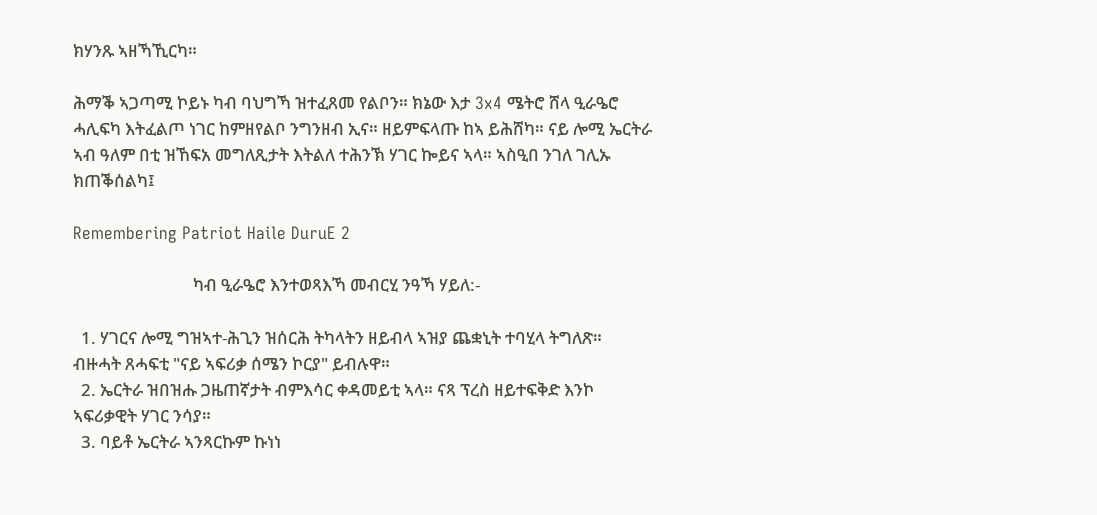ክሃንጹ ኣዘኻኺርካ።

ሕማቕ ኣጋጣሚ ኮይኑ ካብ ባህግኻ ዝተፈጸመ የልቦን። ክኔው እታ 3x4 ሜትሮ ሸላ ዒራዔሮ ሓሊፍካ እትፈልጦ ነገር ከምዘየልቦ ንግንዘብ ኢና። ዘይምፍላጡ ከኣ ይሕሸካ። ናይ ሎሚ ኤርትራ ኣብ ዓለም በቲ ዝኸፍአ መግለጺታት እትልለ ተሕንኽ ሃገር ኰይና ኣላ። ኣስዒበ ንገለ ገሊኡ ክጠቕሰልካ፤

Remembering Patriot Haile DuruE 2

                              ካብ ዒራዔሮ እንተወጻእኻ መብርሂ ንዓኻ ሃይለ:-

  1. ሃገርና ሎሚ ግዝኣተ-ሕጊን ዝሰርሕ ትካላትን ዘይብላ ኣዝያ ጨቋኒት ተባሂላ ትግለጽ። ብዙሓት ጸሓፍቲ "ናይ ኣፍሪቃ ሰሜን ኮርያ" ይብሉዋ።
  2. ኤርትራ ዝበዝሑ ጋዜጠኛታት ብምእሳር ቀዳመይቲ ኣላ። ናጻ ፕረስ ዘይተፍቅድ እንኮ ኣፍሪቃዊት ሃገር ንሳያ።
  3. ባይቶ ኤርትራ ኣንጻርኩም ኩነነ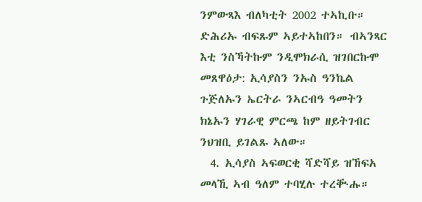ንምውጻእ ብለካቲት 2002 ተኣኪቡ። ድሕሪኡ ብፍጹም ኣይተኣከበን። ብኣንጻር እቲ ንስኻትኩም ንዲሞክራሲ ዝገበርኩሞ መጸዋዕታ: ኢሳያስን ንኡስ ዓንኬል ጉጅለኡን ኤርትራ ንኣርብዓ ዓመትን ክኔኡን ሃገራዊ ምርጫ ከም ዘይትገብር ንህዝቢ ይገልጹ ኣለው።
  4. ኢሳያስ ኣፍወርቂ ሻድሻይ ዝኸፍአ መላኺ ኣብ ዓለም ተባሂሉ ተረቚሑ።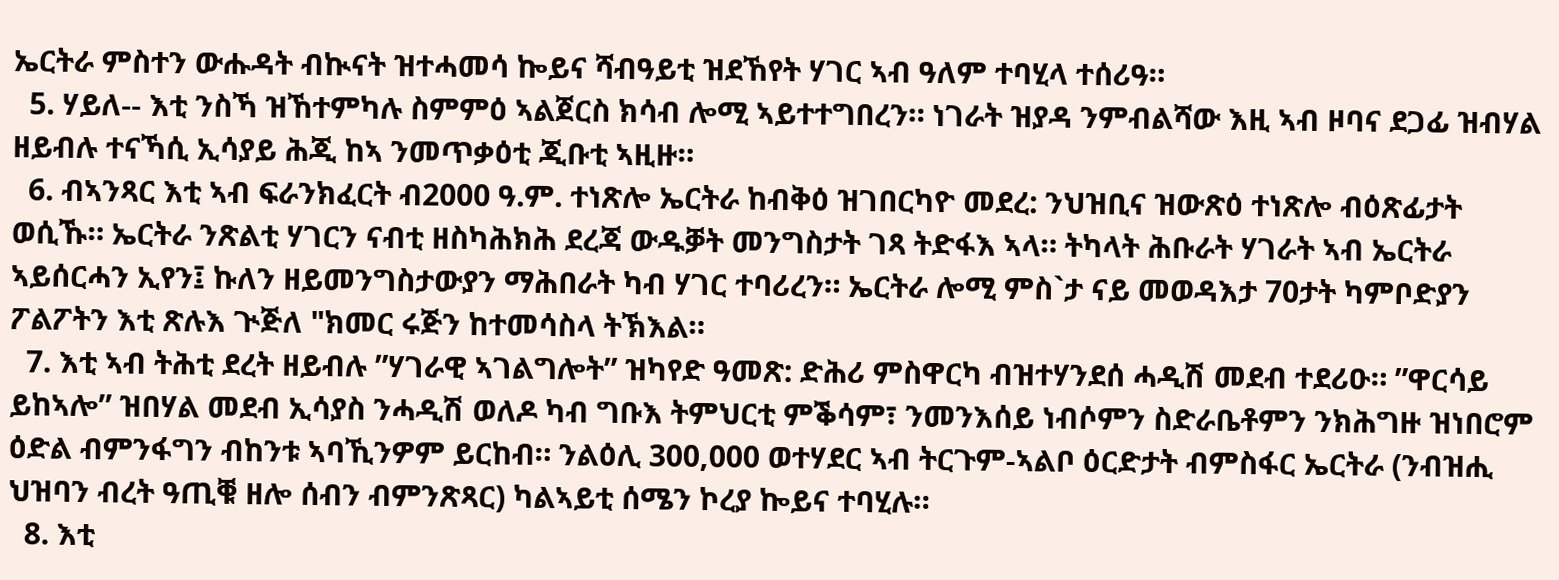ኤርትራ ምስተን ውሑዳት ብኲናት ዝተሓመሳ ኰይና ሻብዓይቲ ዝደኸየት ሃገር ኣብ ዓለም ተባሂላ ተሰሪዓ።
  5. ሃይለ-- እቲ ንስኻ ዝኸተምካሉ ስምምዕ ኣልጀርስ ክሳብ ሎሚ ኣይተተግበረን። ነገራት ዝያዳ ንምብልሻው እዚ ኣብ ዞባና ደጋፊ ዝብሃል ዘይብሉ ተናኻሲ ኢሳያይ ሕጂ ከኣ ንመጥቃዕቲ ጂቡቲ ኣዚዙ።
  6. ብኣንጻር እቲ ኣብ ፍራንክፈርት ብ2000 ዓ.ም. ተነጽሎ ኤርትራ ከብቅዕ ዝገበርካዮ መደረ: ንህዝቢና ዝውጽዕ ተነጽሎ ብዕጽፊታት ወሲኹ። ኤርትራ ንጽልቲ ሃገርን ናብቲ ዘስካሕክሕ ደረጃ ውዱቓት መንግስታት ገጻ ትድፋእ ኣላ። ትካላት ሕቡራት ሃገራት ኣብ ኤርትራ ኣይሰርሓን ኢየን፤ ኩለን ዘይመንግስታውያን ማሕበራት ካብ ሃገር ተባሪረን። ኤርትራ ሎሚ ምስ`ታ ናይ መወዳእታ 70ታት ካምቦድያን ፖልፖትን እቲ ጽሉእ ጒጅለ "ክመር ሩጅን ከተመሳስላ ትኽእል።
  7. እቲ ኣብ ትሕቲ ደረት ዘይብሉ ”ሃገራዊ ኣገልግሎት” ዝካየድ ዓመጽ: ድሕሪ ምስዋርካ ብዝተሃንደሰ ሓዲሽ መደብ ተደሪዑ። ”ዋርሳይ ይከኣሎ” ዝበሃል መደብ ኢሳያስ ንሓዲሽ ወለዶ ካብ ግቡእ ትምህርቲ ምቕሳም፣ ንመንእሰይ ነብሶምን ስድራቤቶምን ንክሕግዙ ዝነበሮም ዕድል ብምንፋግን ብከንቱ ኣባኺንዎም ይርከብ። ንልዕሊ 300,000 ወተሃደር ኣብ ትርጉም-ኣልቦ ዕርድታት ብምስፋር ኤርትራ (ንብዝሒ ህዝባን ብረት ዓጢቑ ዘሎ ሰብን ብምንጽጻር) ካልኣይቲ ሰሜን ኮረያ ኰይና ተባሂሉ።
  8. እቲ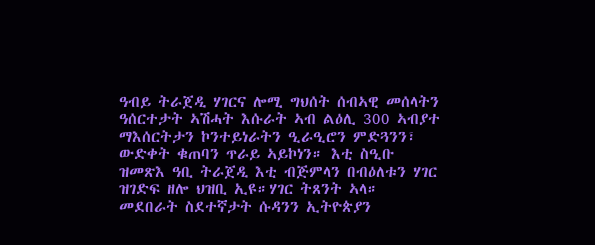ዓብይ ትራጀዲ ሃገርና ሎሚ ግህሰት ሰብኣዊ መሰላትን ዓሰርተታት ኣሽሓት እሱራት ኣብ ልዕሊ 300 ኣብያተ ማእሰርትታን ኮንተይነራትን ዒራዒሮን ምድጓንን፣ ውድቀት ቁጠባን ጥራይ ኣይኮነን። እቲ ስዒቡ ዝመጽእ ዓቢ ትራጀዲ እቲ ብጅምላን በብዕለቱን ሃገር ዝገድፍ ዘሎ ህዝቢ ኢዩ።ሃገር ትጸንት ኣላ። መደበራት ስደተኛታት ሱዳንን ኢትዮጵያን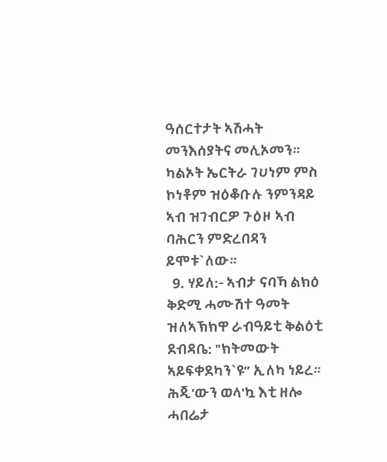ዓሰርተታት ኣሽሓት መንእሰያትና መሊኦመን። ካልኦት ኤርትራ ገሀነም ምስ ኮነቶም ዝዕቆቡሉ ንምንዳይ ኣብ ዝገብርዎ ጉዕዞ ኣብ ባሕርን ምድረበዳን ይሞቱ`ለው።
  9. ሃይለ:- ኣብታ ናባኻ ልክዕ ቅድሚ ሓሙሽተ ዓመት ዝለኣኽክዋ ራብዓይቲ ቅልዕቲ ደብዳቤ: "ክትመውት ኣይፍቀደካን`ዩ” ኢለካ ነይረ። ሕጂ'ውን ወላ'ኳ እቲ ዘሎ ሓበሬታ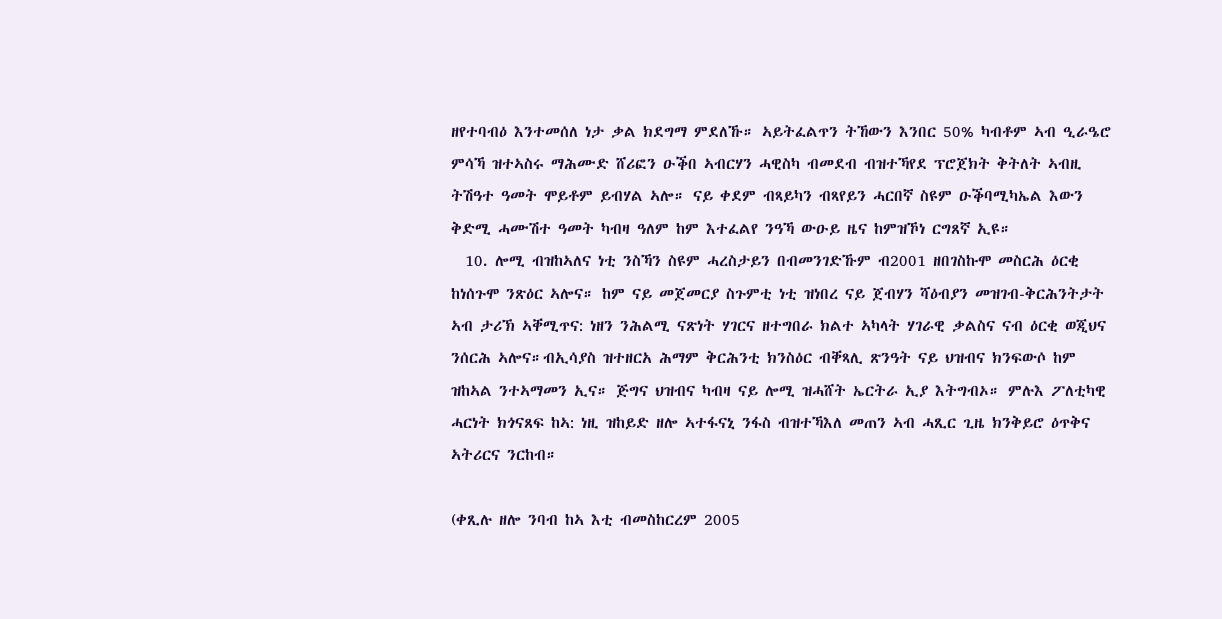ዘየተባብዕ እንተመሰለ ነታ ቃል ክደግማ ምደለኹ። ኣይትፈልጥን ትኸውን እንበር 50% ካብቶም ኣብ ዒራዔሮ ምሳኻ ዝተኣስሩ ማሕሙድ ሸሪፎን ዑቕበ ኣብርሃን ሓዊስካ ብመደብ ብዝተኻየደ ፕሮጀክት ቅትለት ኣብዚ ትሽዓተ ዓመት ሞይቶም ይብሃል ኣሎ። ናይ ቀደም ብጻይካን ብጻየይን ሓርበኛ ስዩም ዑቕባሚካኤል እውን ቅድሚ ሓሙሽተ ዓመት ካብዛ ዓለም ከም እተፈልየ ንዓኻ ውዑይ ዜና ከምዝኾነ ርግጸኛ ኢዩ።
  10. ሎሚ ብዝከኣለና ነቲ ንስኻን ስዩም ሓረስታይን በብመንገድኹም ብ2001 ዘበገስኩሞ መስርሕ ዕርቂ ከነሰጉሞ ንጽዕር ኣሎና። ከም ናይ መጀመርያ ስጉምቲ ነቲ ዝነበረ ናይ ጀብሃን ሻዕብያን መዝገብ-ቅርሕንትታት ኣብ ታሪኽ ኣቐሚጥና: ነዘን ንሕልሚ ናጽነት ሃገርና ዘተግበራ ክልተ ኣካላት ሃገራዊ ቃልስና ናብ ዕርቂ ወጂህና ንሰርሕ ኣሎና።ብኢሳያስ ዝተዘርአ ሕማም ቅርሕንቲ ክንስዕር ብቐጻሊ ጽንዓት ናይ ህዝብና ክንፍውሶ ከም ዝከኣል ንተኣማመን ኢና። ጅግና ህዝብና ካብዛ ናይ ሎሚ ዝሓሸት ኤርትራ ኢያ እትግብኦ። ምሉእ ፖለቲካዊ ሓርነት ክጎናጸፍ ከኣ: ነዚ ዝከይድ ዘሎ ኣተፋናኒ ንፋስ ብዝተኻእለ መጠን ኣብ ሓጺር ጊዜ ክንቅይሮ ዕጥቅና ኣትሪርና ንርከብ።

(ቀጺሉ ዘሎ ንባብ ከኣ እቲ ብመስከርረም 2005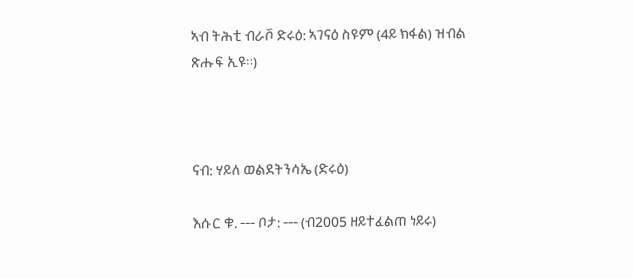ኣብ ትሕቲ ብራቮ ድሩዕ: ኣገናዕ ስዩም (4ይ ክፋል) ዝብል ጽሑፍ ኢዩ።)



ናብ: ሃይለ ወልደትንሳኤ (ድሩዕ)

እሱር ቁ. --- ቦታ: --- (ብ2005 ዘይተፈልጠ ነይሩ)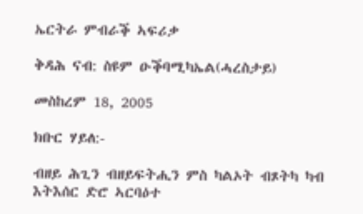ኤርትራ ምብራቕ ኣፍሪቃ

ቅዳሕ ናብ: ስዩም ዑቕባሚካኤል(ሓረስታይ)

መስከረም 18, 2005

ክቡር ሃይለ:-

ብዘይ ሕጊን ብዘይፍትሒን ምስ ካልኦት ብጾትካ ካብ እትእሰር ድሮ ኣርባዕተ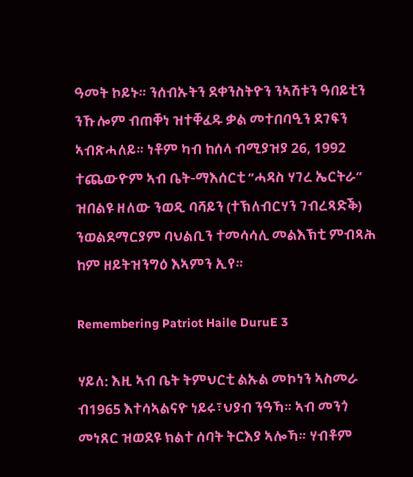ዓመት ኮይኑ። ንሰብኡትን ደቀንስትዮን ንኣሽቱን ዓበይቲን ንኹሎም ብጠቐነ ዝተቐፈዱ ቃል መተበባዒን ደገፍን ኣብጽሓለይ። ነቶም ካብ ከሰላ ብሚያዝያ 26, 1992 ተጨውዮም ኣብ ቤት-ማእሰርቲ ”ሓዳስ ሃገረ ኤርትራ” ዝበልዩ ዘለው ንወዲ ባሻይን (ተኽለብርሃን ገብረጻድቕ) ንወልደማርያም ባህልቢን ተመሳሳሊ መልእኽቲ ምብጻሕ ከም ዘይትዝንግዕ እኣምን ኢየ።

Remembering Patriot Haile DuruE 3

ሃይለ: እዚ ኣብ ቤት ትምህርቲ ልኡል መኮነን ኣስመራ ብ1965 እተሳኣልናዮ ነይሩ፣ህያብ ንዓኻ። ኣብ መንጎ መነጸር ዝወደዩ ክልተ ሰባት ትርእያ ኣሎኻ። ሃብቶም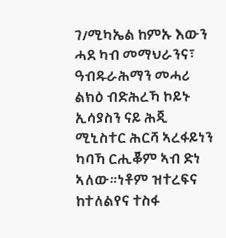ገ/ሚካኤል ከምኡ እውን ሓደ ካብ መማህራንና፣ ዓብዱራሕማን መሓሪ ልክዕ ብድሕረኻ ኮይኑ ኢሳያስን ናይ ሕጂ ሚኒስተር ሕርሻ ኣረፋይነን ካባኻ ርሒቖም ኣብ ድነ ኣለው።ነቶም ዝተረፍና ከተለልየና ተስፋ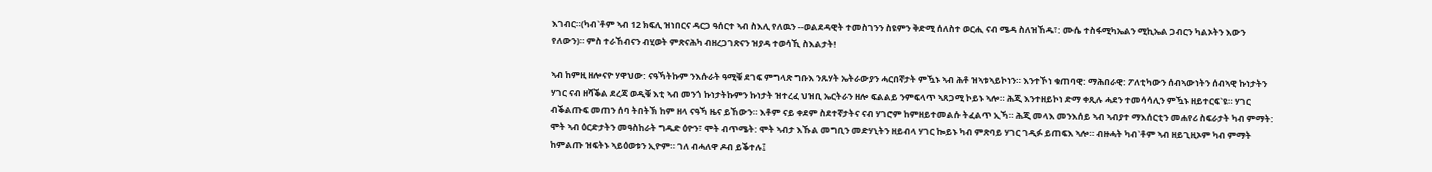እገብር።(ካብ`ቶም ኣብ 12 ክፍሊ ዝነበርና ዳርጋ ዓሰርተ ኣብ ስእሊ የለዉን --ወልደዳዊት ተመስገንን ስዩምን ቅድሚ ሰለስተ ወርሒ ናብ ሜዳ ስለዝኸዱ፣: ሙሴ ተስፋሚካኤልን ሚኪኤል ጋብርን ካልኦትን እውን የለውን)። ምስ ተራኸብናን ብሂወት ምጽናሕካ ብዘረጋገጽናን ዝያዳ ተወሳኺ ስእልታት!

ኣብ ከምዚ ዘሎናዮ ሃዋህው: ናዓኻትኩም ንእሱራት ዓሚቑ ደገፍ ምግላጽ ግቡእ ንጹሃት ኤትራውያን ሓርበኛታት ምዃኑ ኣብ ሕቶ ዝኣቱኣይኮነን። እንተኾነ ቁጠባዊ: ማሕበራዊ: ፖለቲካውን ሰብኣውነትን ሰብኣዊ ኩነታትን ሃገር ናብ ዘሻቕል ደረጃ ወዲቑ እቲ ኣብ መንጎ ኩነታትኩምን ኩነታት ዝተረፈ ህዝቢ ኤርትራን ዘሎ ፍልልይ ንምፍላጥ ኣጸጋሚ ኮይኑ ኣሎ። ሕጂ እንተዘይኮነ ድማ ቀጺሉ ሓደን ተመሳሳሊን ምዃኑ ዘይተርፍ`ዩ። ሃገር ብቕልጡፍ መጠን ሰባ ትበትኽ ከም ዘላ ናዓኻ ዜና ይኸውን። እቶም ናይ ቀደም ስደተኛታትና ናብ ሃገሮም ከምዘይተመልሱ ትፈልጥ ኢኻ። ሕጂ መላእ መንእሰይ ኣብ ኣብያተ ማእሰርቲን መሐየሪ ስፍራታት ካብ ምማት: ሞት ኣብ ዕርድታትን መዓስከራት ግዱድ ዕዮን፣ ሞት ብጥሜት: ሞት ኣብታ እኹል መግቢን መድሃኒትን ዘይብላ ሃገር ኰይኑ ካብ ምጽባይ ሃገር ገዲፉ ይጠፍእ ኣሎ። ብዙሓት ካብ`ቶም ኣብ ዘይጊዚኦም ካብ ምማት ከምልጡ ዝፍትኑ ኣይዕወቱን ኢዮም። ገለ ብሓለዋ ዶብ ይቕተሉ፤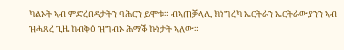ካልኦት ኣብ ምድረበዳታትን ባሕርን ይሞቱ። ብኣጠቓላሊ ክነግረካ ኤርትራን ኤርትራውያንን ኣብ ዝሓጸረ ጊዜ ከብቅዕ ዝግብኦ ሕማቕ ኩነታት ኣለው።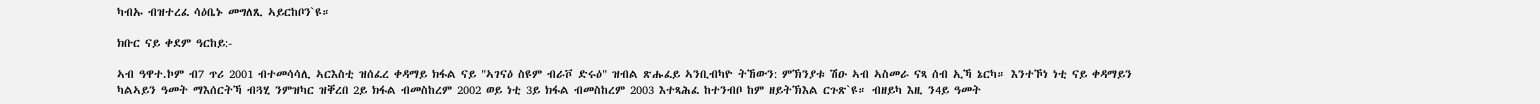ካብኡ ብዝተረፈ ሳዕቤኑ መግለጺ ኣይርከቦን`ዩ።

ክቡር ናይ ቀደም ዓርከይ:-

ኣብ ዓዋተ.ኮም ብ7 ጥሪ 2001 ብተመሳሳሊ ኣርእስቲ ዝሰፈረ ቀዳማይ ክፋል ናይ "ኣገናዕ ስዩም ብራቮ ድሩዕ" ዝብል ጽሑፈይ ኣንቢብካዮ ትኸውን: ምኽንያቱ ሽዑ ኣብ ኣስመራ ናጻ ሰብ ኢኻ ኔርካ። እንተኾነ ነቲ ናይ ቀዳማይን ካልኣይን ዓመት ማእሰርትኻ ብጓሂ ንምዝካር ዝቐረበ 2ይ ክፋል ብመስከረም 2002 ወይ ነቲ 3ይ ክፋል ብመስከረም 2003 እተጻሕፈ ከተንብቦ ከም ዘይትኽእል ርጉጽ`ዩ። ብዘይካ እዚ ን4ይ ዓመት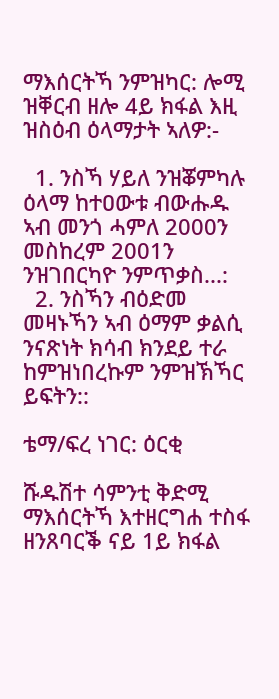ማእሰርትኻ ንምዝካር: ሎሚ ዝቐርብ ዘሎ 4ይ ክፋል እዚ ዝስዕብ ዕላማታት ኣለዎ:-

  1. ንስኻ ሃይለ ንዝቖምካሉ ዕላማ ከተዐውቱ ብውሑዱ ኣብ መንጎ ሓምለ 2000ን መስከረም 2001ን ንዝገበርካዮ ንምጥቃስ...:
  2. ንስኻን ብዕድመ መዛኑኻን ኣብ ዕማም ቃልሲ ንናጽነት ክሳብ ክንደይ ተራ ከምዝነበረኩም ንምዝኽኻር ይፍትን::

ቴማ/ፍረ ነገር: ዕርቂ

ሹዱሽተ ሳምንቲ ቅድሚ ማእሰርትኻ እተዘርግሐ ተስፋ ዘንጸባርቕ ናይ 1ይ ክፋል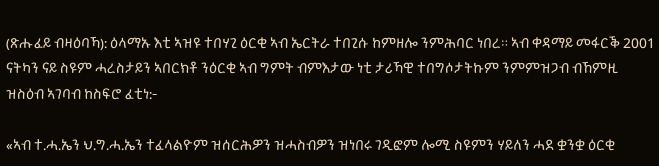(ጽሑፈይ ብዛዕባኻ): ዕላማኡ እቲ ኣዝዩ ተበሃጊ ዕርቂ ኣብ ኤርትራ ተበጊሱ ከምዘሎ ንምሕባር ነበረ። ኣብ ቀዳማይ መፋርቕ 2001 ናትካን ናይ ስዩም ሓረስታይን ኣበርክቶ ንዕርቂ ኣብ ግምት ብምእታው ነቲ ታሪኻዊ ተበግሶታትኩም ንምምዝጋብ ብኸምዚ ዝስዕብ ኣገባብ ከስፍሮ ፈቲነ:-

«ኣብ ተ.ሓ.ኤን ህ.ግ.ሓ.ኤን ተፈላልዮም ዝሰርሕዎን ዝሓስብዎን ዝነበሩ ገዲፎም ሎሚ ስዩምን ሃይለን ሓደ ቋንቋ ዕርቂ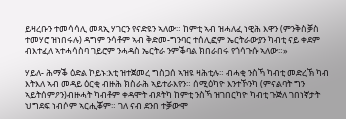ይዛረቡን ተመሳሳሊ መጻኢ ሃገርን የናድዩን ኣለው። ከምቲ ኣብ ዝሓለፈ ነዊሕ እዋን (ምንቅስቓስ ተመሃሮ ዝነበሩሉ) ዳግም ንሳቶም ኣብ ቅድመ-ግንባር ተሰሊፎም ኤርትራውያን ካብቲ ናይ ቀደም ብእተፈለ ኣተሓሳስባ ገይሮም ንሓዳስ ኤርትራ ንምቕባል ክበራበሩ የጎሳጉሱ ኣለው።»

ሃይለ- ሕማቕ ዕድል ኮይኑ:እቲ ዝተጀመረ ግስጋሰ ኣዝዩ ዛሕቲሉ። ብሓቂ ንስኻ ካብቲ መድረኽ ካብ እትእለ ኣብ መዳይ ዕርቂ ብዙሕ ክስራሕ ኣይተራእየን። ሰሚዕካዮ እንተኾንካ (ምናልባት ግን ኣይትሰምዖን)ብዙሓት ካብቶም ቀዳሞት ብጾትካ ከምቲ ንስኻ ዝገበርካዮ ካብቲ ጉጅለ ገበነኛታት ህግደፍ ነብሶም ኣርሒቖም። ገለ ናብ ደንበ ተቓውሞ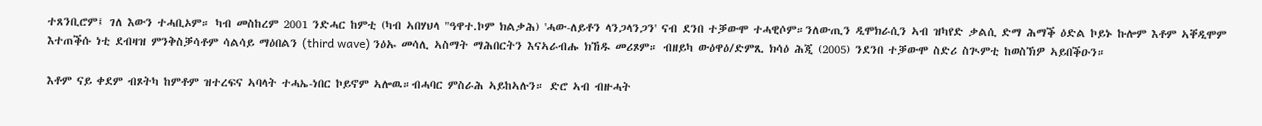ተጸንቢሮም፤ ገለ እውን ተሓቢኦም። ካብ መስከረም 2001 ንድሓር ከምቲ (ካብ ኣበሃህላ "ዓዋተ.ኮም ክልቃሕ) 'ሓው-ለይቶን ላንጋላንጋን' ናብ ደንበ ተቓውሞ ተሓዊሶም።ንለውጢን ዲሞክራሲን ኣብ ዝካየድ ቃልሲ ድማ ሕማቕ ዕድል ኮይኑ ኩሎም እቶም ኣቐዲሞም እተጠቕሱ ነቲ ደብዛዝ ምንቅስቓሳቶም ሳልሳይ ማዕበልን (third wave) ንዕኡ መሳሊ ኣስማት ማሕበርትን እናኣራብሑ ክኸዱ መሪጾም። ብዘይካ ውዕዋዕ/ድምጺ ክሳዕ ሕጂ (2005) ንደንበ ተቓውሞ ስድሪ ስጒምቲ ከወስኽዎ ኣይበቕዑን።

እቶም ናይ ቀደም ብጾትካ ከምቶም ዝተረፍና ኣባላት ተሓኤ-ነበር ኮይኖም ኣሎዉ።ብሓባር ምስራሕ ኣይከኣሉን። ድሮ ኣብ ብዙሓት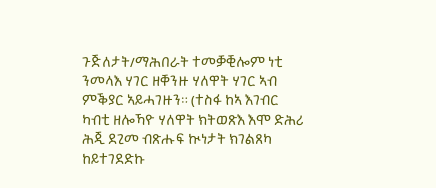ጉጅለታት/ማሕበራት ተመቓቒሎም ነቲ ንመላእ ሃገር ዘቐንዙ ሃለዋት ሃገር ኣብ ምቕያር ኣይሓገዙን። (ተስፋ ከኣ እገብር ካብቲ ዘሎኻዮ ሃለዋት ክትወጽእ እሞ ድሕሪ ሕጂ ደጊመ ብጽሑፍ ኲነታት ክገልጸካ ከይተገደድኩ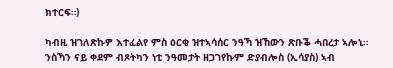ክተርፍ።)

ካብዚ ዝገለጽኩዎ እተፈልየ ምስ ዕርቂ ዝተኣሳሰር ንዓኻ ዝኸውን ጽቡቕ ሓበረታ ኣሎኒ። ንስኻን ናይ ቀደም ብጾትካን ነቲ ንዓመታት ዘጋገየኩም ድያብሎስ (ኢሳያስ) ኣብ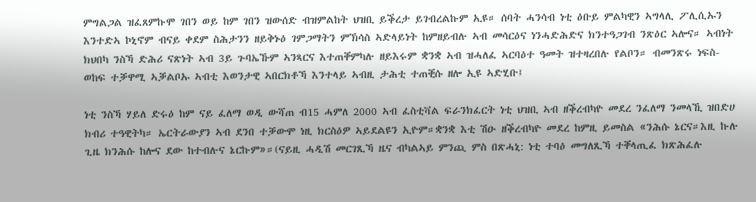ምግልጋል ዝፈጸምኩሞ ገበን ወይ ከም ገበን ዝውሰድ ብዝምልከት ህዝቢ ይቕረታ ይገብረልኩም ኢዩ። ሰባት ሓንሳብ ነቲ ዕቡይ ምልካዊን ኣግላሊ ፖሊሲኡን እንተድኣ ኮኒኖም ብናይ ቀደም ስሕታንን ዘይቅኑዕ ገምጋማትን ምኽሳስ ኣድላይነት ከምዘይብሉ ኣብ መሳርዕና ነንሓድሕድና ክንተዓጋገብ ንጽዕር ኣሎና። ኣብነት ክህበካ ንስኻ ድሕሪ ናጽነት ኣብ 3ይ ጉባኤኹም ኣንጻርና እተጠቐምካሉ ዘይእሩም ቋንቋ ኣብ ዝሓለፈ ኣርባዕተ ዓመት ዝተዛረበሉ የልቦን። ብመንጽሩ ነፍስ-ወከፍ ተቓዋሚ ኣቓልቦኡ ኣብቲ እወንታዊ ኣበርክቶኻ እንተላይ ኣብዚ ታሕቲ ተጠቒሱ ዘሎ ኢዩ ኣድሂቡ፤

ነቲ ንስኻ ሃይለ ድሩዕ ከም ናይ ፈለማ ወዲ ውሻጠ ብ15 ሓምለ 2000 ኣብ ፈስቲቫል ፍራንክፈርት ነቲ ህዝቢ ኣብ ዘቕረብካዮ መደረ ንፈለማ ንመላኺ ዝበድሀ ክብሪ ተዓዊትካ። ኤርትራውያን ኣብ ደንበ ተቓውሞ ነዚ ክርስዕዎ ኣይደልዩን ኢዮም።ቋንቋ እቲ ሽዑ ዘቕረብካዮ መደረ ከምዚ ይመስል «ንሕሱ ኔርና።እዚ ኩሉ ጊዜ ክንሕሱ ከሎና ደው ከተብሉና ኔርኩም»።(ናይዚ ሓዲሽ መርገጺኻ ዜና ብካልኣይ ምንጪ ምስ በጽሓኒ: ነቲ ተባዕ መግለጺኻ ተቐላጢፈ ክጽሕፈሉ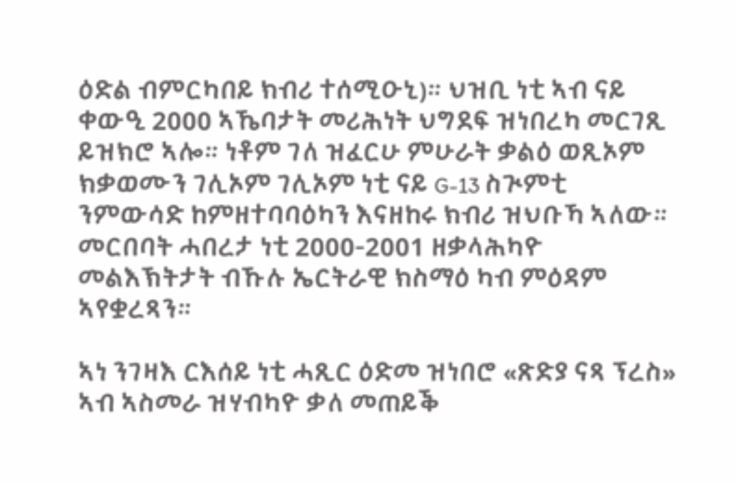ዕድል ብምርካበይ ክብሪ ተሰሚዑኒ)። ህዝቢ ነቲ ኣብ ናይ ቀውዒ 2000 ኣኼባታት መሪሕነት ህግደፍ ዝነበረካ መርገጺ ይዝክሮ ኣሎ። ነቶም ገለ ዝፈርሁ ምሁራት ቃልዕ ወጺኦም ክቃወሙን ገሊኦም ገሊኦም ነቲ ናይ G-13 ስጒምቲ ንምውሳድ ከምዘተባባዕካን እናዘከሩ ክብሪ ዝህቡኻ ኣለው። መርበባት ሓበረታ ነቲ 2000-2001 ዘቃላሕካዮ መልእኽትታት ብኹሉ ኤርትራዊ ክስማዕ ካብ ምዕዳም ኣየቋረጻን።

ኣነ ንገዛእ ርእሰይ ነቲ ሓጺር ዕድመ ዝነበሮ «ጽድያ ናጻ ፕረስ» ኣብ ኣስመራ ዝሃብካዮ ቃለ መጠይቕ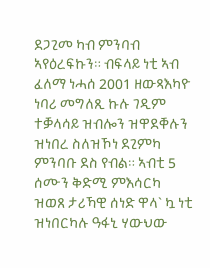ደጋጊመ ካብ ምንባብ ኣየዕረፍኩን። ብፍላይ ነቲ ኣብ ፈለማ ነሓሰ 2001 ዘውጻእካዮ ነባሪ መግለጺ ኩሉ ገዲም ተቓላሳይ ዝብሎን ዝዋደቐሉን ዝነበረ ስለዝኾነ ደጊምካ ምንባቡ ደስ የብል። ኣብቲ 5 ሰሙን ቅድሚ ምእሳርካ ዝወጸ ታሪኻዊ ሰነድ ዋላ` ኳ ነቲ ዝነበርካሉ ዓፋኒ ሃውህው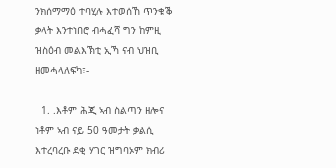ንክሰማማዕ ተባሂሉ እተወሰኸ ጥንቁቕ ቃላት እንተነበሮ ብሓፈሻ ግን ከምዚ ዝስዕብ መልእኽቲ ኢኻ ናብ ህዝቢ ዘመሓላለፍካ፣-

  1. .እቶም ሕጂ ኣብ ስልጣን ዘሎና ነቶም ኣብ ናይ 50 ዓመታት ቃልሲ እተረባረቡ ደቂ ሃገር ዝግባኦም ክብሪ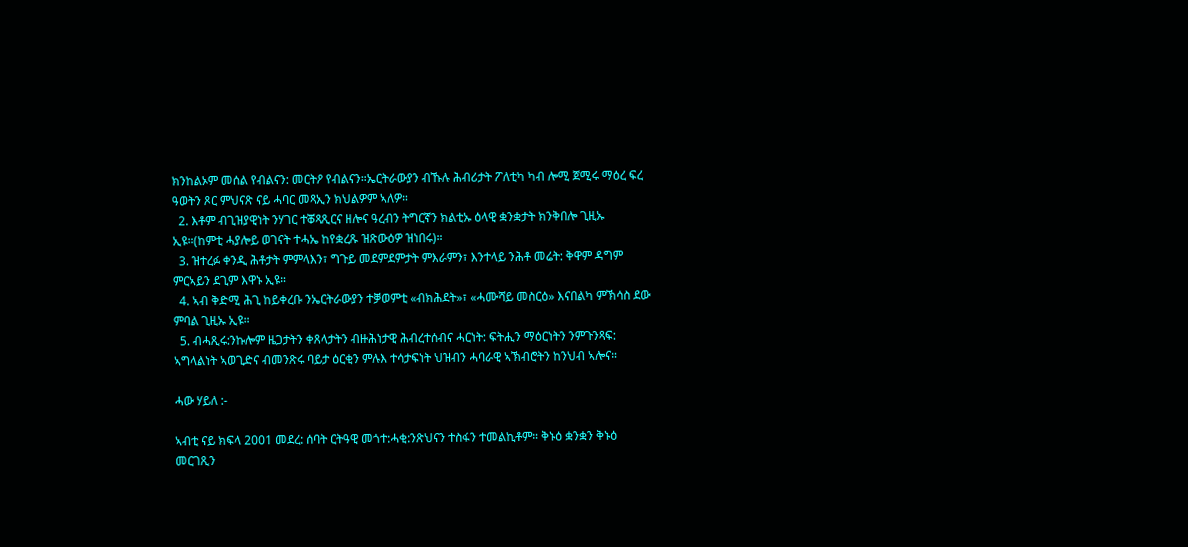ክንከልኦም መሰል የብልናን: መርትዖ የብልናን።ኤርትራውያን ብኹሉ ሕብሪታት ፖለቲካ ካብ ሎሚ ጀሚሩ ማዕረ ፍረ ዓወትን ጾር ምህናጽ ናይ ሓባር መጻኢን ክህልዎም ኣለዎ።
  2. እቶም ብጊዝያዊነት ንሃገር ተቖጻጺርና ዘሎና ዓረብን ትግርኛን ክልቲኡ ዕላዊ ቋንቋታት ክንቅበሎ ጊዚኡ ኢዩ።(ከምቲ ሓያሎይ ወገናት ተሓኤ ከየቋረጹ ዝጽውዕዎ ዝነበሩ)።
  3. ዝተረፉ ቀንዲ ሕቶታት ምምላእን፣ ግጉይ መደምደምታት ምእራምን፣ እንተላይ ንሕቶ መሬት: ቅዋም ዳግም ምርኣይን ደጊም እዋኑ ኢዩ።
  4. ኣብ ቅድሚ ሕጊ ከይቀረቡ ንኤርትራውያን ተቓወምቲ «ብክሕደት»፣ «ሓሙሻይ መስርዕ» እናበልካ ምኽሳስ ደው ምባል ጊዚኡ ኢዩ።
  5. ብሓጺሩ:ንኩሎም ዜጋታትን ቀጸላታትን ብዙሕነታዊ ሕብረተሰብና ሓርነት: ፍትሒን ማዕርነትን ንምጉንጻፍ: ኣግላልነት ኣወጊድና ብመንጽሩ ባይታ ዕርቂን ምሉእ ተሳታፍነት ህዝብን ሓባራዊ ኣኽብሮትን ከንህብ ኣሎና።

ሓው ሃይለ :-

ኣብቲ ናይ ክፍላ 2001 መደረ: ሰባት ርትዓዊ መጎተ:ሓቂ:ንጽህናን ተስፋን ተመልኪቶም። ቅኑዕ ቋንቋን ቅኑዕ መርገጺን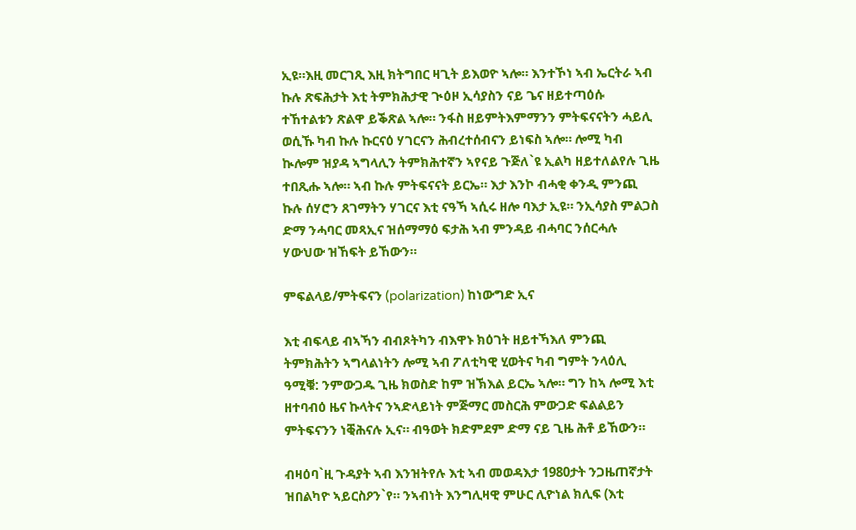ኢዩ።እዚ መርገጺ እዚ ክትግበር ዛጊት ይእወዮ ኣሎ። እንተኾነ ኣብ ኤርትራ ኣብ ኩሉ ጽፍሕታት እቲ ትምክሕታዊ ጒዕዞ ኢሳያስን ናይ ጌና ዘይተጣዕሱ ተኸተልቱን ጽልዋ ይቕጽል ኣሎ። ንፋስ ዘይምትእምማንን ምትፍናናትን ሓይሊ ወሲኹ ካብ ኩሉ ኩርናዕ ሃገርናን ሕብረተሰብናን ይነፍስ ኣሎ። ሎሚ ካብ ኲሎም ዝያዳ ኣግላሊን ትምክሕተኛን ኣየናይ ጉጅለ`ዩ ኢልካ ዘይተለልየሉ ጊዜ ተበጺሑ ኣሎ። ኣብ ኩሉ ምትፍናናት ይርኤ። እታ እንኮ ብሓቂ ቀንዲ ምንጪ ኩሉ ሰሃሮን ጸገማትን ሃገርና እቲ ናዓኻ ኣሲሩ ዘሎ ባእታ ኢዩ። ንኢሳያስ ምልጋስ ድማ ንሓባር መጻኢና ዝሰማማዕ ፍታሕ ኣብ ምንዳይ ብሓባር ንሰርሓሉ ሃውህው ዝኸፍት ይኸውን።

ምፍልላይ/ምትፍናን (polarization) ከነውግድ ኢና

እቲ ብፍላይ ብኣኻን ብብጾትካን ብእዋኑ ክዕገት ዘይተኻእለ ምንጪ ትምክሕትን ኣግላልነትን ሎሚ ኣብ ፖለቲካዊ ሂወትና ካብ ግምት ንላዕሊ ዓሚቑ: ንምውጋዱ ጊዜ ክወስድ ከም ዝኽእል ይርኤ ኣሎ። ግን ከኣ ሎሚ እቲ ዘተባብዕ ዜና ኩላትና ንኣድላይነት ምጅማር መስርሕ ምውጋድ ፍልልይን ምትፍናንን ነቒሕናሉ ኢና። ብዓወት ክድምደም ድማ ናይ ጊዜ ሕቶ ይኸውን።

ብዛዕባ`ዚ ጉዳያት ኣብ እንዝትየሉ እቲ ኣብ መወዳእታ 1980ታት ንጋዜጠኛታት ዝበልካዮ ኣይርስዖን`የ። ንኣብነት እንግሊዛዊ ምሁር ሊዮነል ክሊፍ (እቲ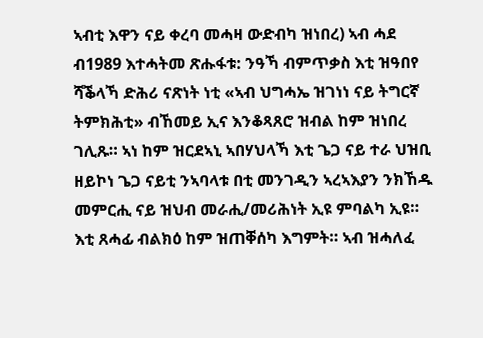ኣብቲ እዋን ናይ ቀረባ መሓዛ ውድብካ ዝነበረ) ኣብ ሓደ ብ1989 እተሓትመ ጽሑፋቱ: ንዓኻ ብምጥቃስ እቲ ዝዓበየ ሻቕላኻ ድሕሪ ናጽነት ነቲ «ኣብ ህግሓኤ ዝገነነ ናይ ትግርኛ ትምክሕቲ» ብኸመይ ኢና እንቆጻጸሮ ዝብል ከም ዝነበረ ገሊጹ። ኣነ ከም ዝርደኣኒ ኣበሃህላኻ እቲ ጌጋ ናይ ተራ ህዝቢ ዘይኮነ ጌጋ ናይቲ ንኣባላቱ በቲ መንገዲን ኣረኣእያን ንክኸዱ መምርሒ ናይ ዝህብ መራሒ/መሪሕነት ኢዩ ምባልካ ኢዩ። እቲ ጸሓፊ ብልክዕ ከም ዝጠቐሰካ እግምት። ኣብ ዝሓለፈ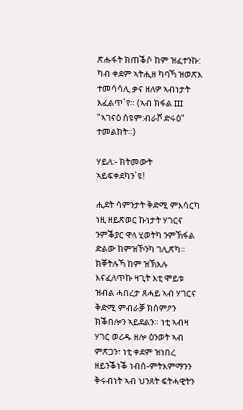ጽሑፋት ክጠቕሶ ከም ዝፈተንኩ: ካብ ቀደም ኣትሒዘ ካባኻ ዝወጽእ ተመሳሳሊ ቃና ዘለዎ ኣብነታት እፈልጥ`የ። (ኣብ ክፋል III "ኣገናዕ ስዩም:ብራቮ ድሩዕ" ተመልከት።)

ሃይለ:- ክትመውት ኣይፍቀደካን`ዩ!

ሒደት ሳምንታት ቅድሚ ምእሳርካ ነዚ ዘይጽወር ኩነታት ሃገርና ንምቕያር ዋላ ሂወትካ ንምኽፋል ድልው ከምዝኾንካ ገሊጽካ። ክቐትሉኻ ከም ዝኽእሉ እናፈለጥኩ ዛጊት እቲ ሞይቱ ዝብል ሓበረታ ጸሓይ ኣብ ሃገርና ቅድሚ ምብራቓ ክሰምዖን ክቕበሎን ኣይደልን። ነቲ ኣብዛ ሃገር ወሪዱ ዘሎ ዕንወት ኣብ ምጽጋን፣ ነቲ ቀደም ዝነበረ ዘይንቕነቕ ነብሰ-ምትእምማንን ቅሩብነት ኣብ ህንጸት ፍትሓዊትን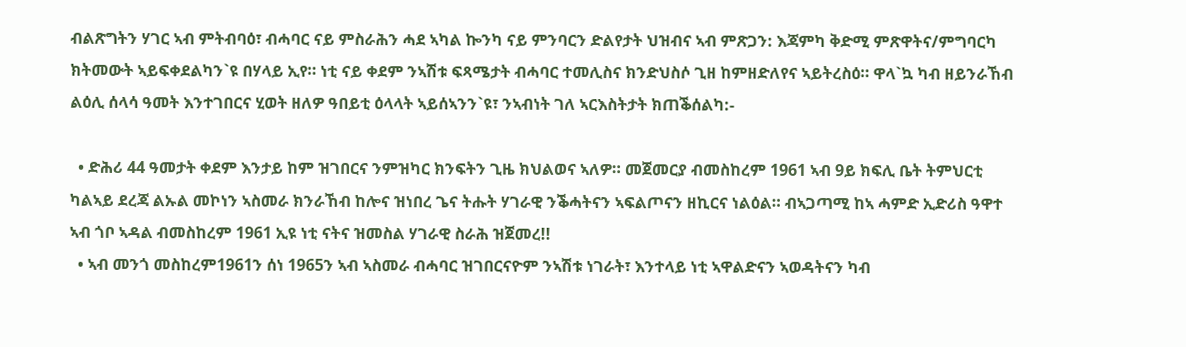ብልጽግትን ሃገር ኣብ ምትብባዕ፣ ብሓባር ናይ ምስራሕን ሓደ ኣካል ኰንካ ናይ ምንባርን ድልየታት ህዝብና ኣብ ምጽጋን: እጃምካ ቅድሚ ምጽዋትና/ምግባርካ ክትመውት ኣይፍቀደልካን`ዩ በሃላይ ኢየ። ነቲ ናይ ቀደም ንኣሽቱ ፍጻሜታት ብሓባር ተመሊስና ክንድህስሶ ጊዘ ከምዘድለየና ኣይትረስዕ። ዋላ`ኳ ካብ ዘይንራኸብ ልዕሊ ሰላሳ ዓመት እንተገበርና ሂወት ዘለዎ ዓበይቲ ዕላላት ኣይሰኣንን`ዩ፣ ንኣብነት ገለ ኣርእስትታት ክጠቕሰልካ:-

  • ድሕሪ 44 ዓመታት ቀደም እንታይ ከም ዝገበርና ንምዝካር ክንፍትን ጊዜ ክህልወና ኣለዎ። መጀመርያ ብመስከረም 1961 ኣብ 9ይ ክፍሊ ቤት ትምህርቲ ካልኣይ ደረጃ ልኡል መኮነን ኣስመራ ክንራኸብ ከሎና ዝነበረ ጌና ትሑት ሃገራዊ ንቕሓትናን ኣፍልጦናን ዘኪርና ነልዕል። ብኣጋጣሚ ከኣ ሓምድ ኢድሪስ ዓዋተ ኣብ ጎቦ ኣዳል ብመስከረም 1961 ኢዩ ነቲ ናትና ዝመስል ሃገራዊ ስራሕ ዝጀመረ!!
  • ኣብ መንጎ መስከረም1961ን ሰነ 1965ን ኣብ ኣስመራ ብሓባር ዝገበርናዮም ንኣሽቱ ነገራት፣ እንተላይ ነቲ ኣዋልድናን ኣወዳትናን ካብ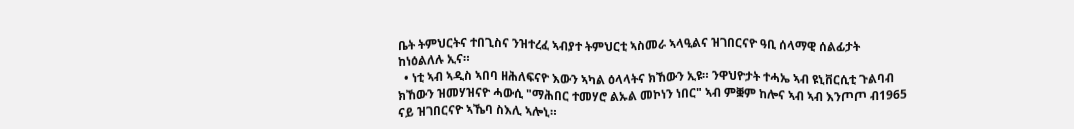ቤት ትምህርትና ተበጊስና ንዝተረፈ ኣብያተ ትምህርቲ ኣስመራ ኣላዒልና ዝገበርናዮ ዓቢ ሰላማዊ ሰልፊታት ከነዕልለሉ ኢና።
  • ነቲ ኣብ ኣዲስ ኣበባ ዘሕለፍናዮ እውን ኣካል ዕላላትና ክኸውን ኢዩ። ንዋህዮታት ተሓኤ ኣብ ዩኒቨርሲቲ ጉልባብ ክኸውን ዝመሃዝናዮ ሓውሲ "ማሕበር ተመሃሮ ልኡል መኮነን ነበር" ኣብ ምቛም ከሎና ኣብ ኣብ እንጦጦ ብ1965 ናይ ዝገበርናዮ ኣኼባ ስእሊ ኣሎኒ።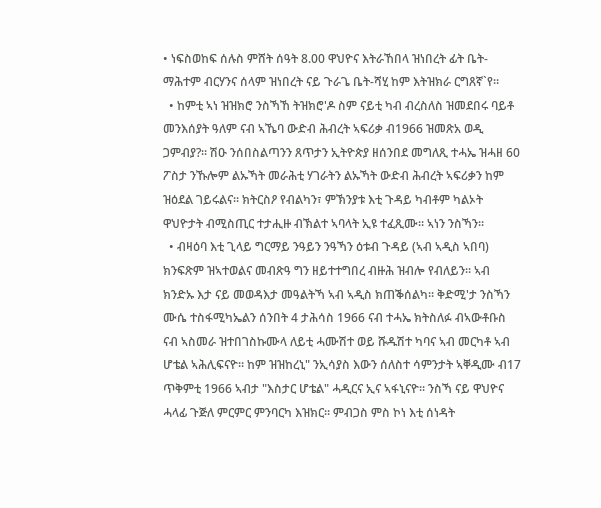• ነፍስወከፍ ሰሉስ ምሸት ሰዓት 8.00 ዋህዮና እትራኸበላ ዝነበረት ፊት ቤት-ማሕተም ብርሃንና ሰላም ዝነበረት ናይ ጉራጌ ቤት-ሻሂ ከም እትዝክራ ርግጸኛ`የ።
  • ከምቲ ኣነ ዝዝክሮ ንስኻኸ ትዝክሮ'ዶ ስም ናይቲ ካብ ብረስለስ ዝመደበሩ ባይቶ መንእሰያት ዓለም ናብ ኣኼባ ውድብ ሕብረት ኣፍሪቃ ብ1966 ዝመጽአ ወዲ ጋምብያ?። ሽዑ ንሰበስልጣንን ጸጥታን ኢትዮጵያ ዘሰንበደ መግለጺ ተሓኤ ዝሓዘ 60 ፖስታ ንኹሎም ልኡኻት መራሕቲ ሃገራትን ልኡኻት ውድብ ሕብረት ኣፍሪቃን ከም ዝዕደል ገይሩልና። ክትርስዖ የብልካን፣ ምኽንያቱ እቲ ጉዳይ ካብቶም ካልኦት ዋህዮታት ብሚስጢር ተታሒዙ ብኽልተ ኣባላት ኢዩ ተፈጺሙ። ኣነን ንስኻን።
  • ብዛዕባ እቲ ጊላይ ግርማይ ንዓይን ንዓኻን ዕቱብ ጉዳይ (ኣብ ኣዲስ ኣበባ) ክንፍጽም ዝኣተወልና መብጽዓ ግን ዘይተተግበረ ብዙሕ ዝብሎ የብለይን። ኣብ ክንድኡ እታ ናይ መወዳእታ መዓልትኻ ኣብ ኣዲስ ክጠቕሰልካ። ቅድሚ'ታ ንስኻን ሙሴ ተስፋሚካኤልን ሰንበት 4 ታሕሳስ 1966 ናብ ተሓኤ ክትስለፉ ብኣውቶቡስ ናብ ኣስመራ ዝተበገስኩሙላ ለይቲ ሓሙሽተ ወይ ሹዱሽተ ካባና ኣብ መርካቶ ኣብ ሆቴል ኣሕሊፍናዮ። ከም ዝዝከረኒ" ንኢሳያስ እውን ሰለስተ ሳምንታት ኣቐዲሙ ብ17 ጥቅምቲ 1966 ኣብታ "እስታር ሆቴል" ሓዲርና ኢና ኣፋኒናዮ። ንስኻ ናይ ዋህዮና ሓላፊ ጉጅለ ምርምር ምንባርካ እዝክር። ምብጋስ ምስ ኮነ እቲ ሰነዳት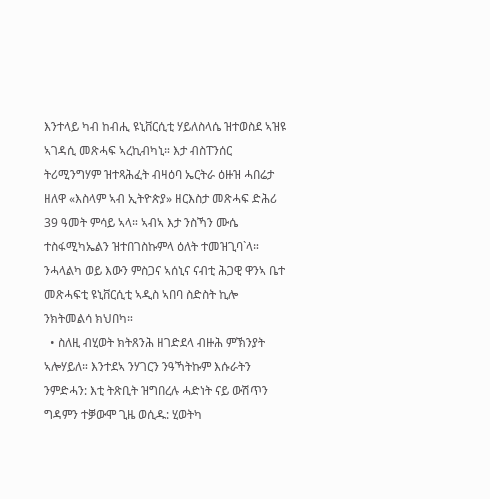እንተላይ ካብ ከብሒ ዩኒቨርሲቲ ሃይለስላሴ ዝተወስደ ኣዝዩ ኣገዳሲ መጽሓፍ ኣረኪብካኒ። እታ ብስፐንሰር ትሪሚንግሃም ዝተጻሕፈት ብዛዕባ ኤርትራ ዕዙዝ ሓበሬታ ዘለዋ «እስላም ኣብ ኢትዮጵያ» ዘርእስታ መጽሓፍ ድሕሪ 39 ዓመት ምሳይ ኣላ። ኣብኣ እታ ንስኻን ሙሴ ተስፋሚካኤልን ዝተበገስኩምላ ዕለት ተመዝጊባ`ላ። ንሓላልካ ወይ እውን ምስጋና ኣሰኒና ናብቲ ሕጋዊ ዋንኣ ቤተ መጽሓፍቲ ዩኒቨርሲቲ ኣዲስ ኣበባ ስድስት ኪሎ ንክትመልሳ ክህበካ።
  • ስለዚ ብሂወት ክትጸንሕ ዘገድደላ ብዙሕ ምኽንያት ኣሎሃይለ። እንተደኣ ንሃገርን ንዓኻትኩም እሱራትን ንምድሓን: እቲ ትጽቢት ዝግበረሉ ሓድነት ናይ ውሽጥን ግዳምን ተቓውሞ ጊዜ ወሲዱ: ሂወትካ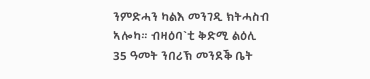ንምድሓን ካልእ መንገዲ ክትሓስብ ኣሎካ። ብዛዕባ`ቲ ቅድሚ ልዕሊ 35 ዓመት ንበሪኽ መንደቕ ቤት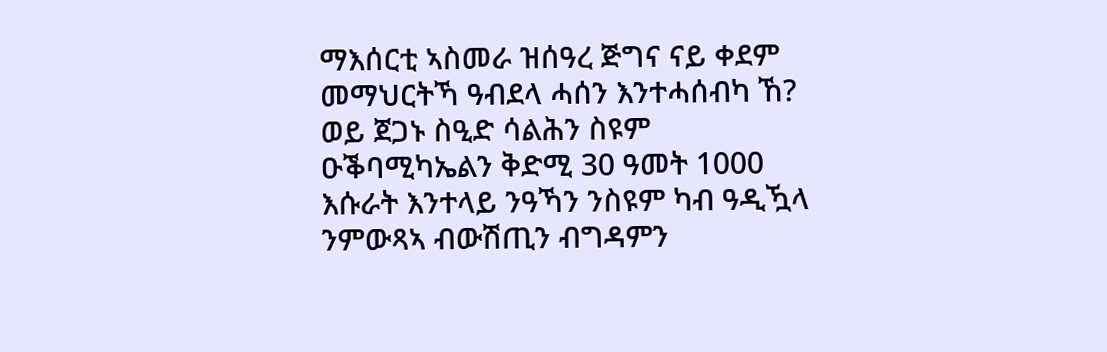ማእሰርቲ ኣስመራ ዝሰዓረ ጅግና ናይ ቀደም መማህርትኻ ዓብደላ ሓሰን እንተሓሰብካ ኸ? ወይ ጀጋኑ ስዒድ ሳልሕን ስዩም ዑቕባሚካኤልን ቅድሚ 30 ዓመት 1000 እሱራት እንተላይ ንዓኻን ንስዩም ካብ ዓዲዃላ ንምውጻኣ ብውሽጢን ብግዳምን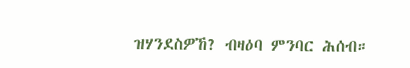ዝሃንደስዎኸ? ብዛዕባ ምንባር ሕሰብ።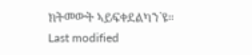ክትመውት ኣይፍቀደልካን`ዩ።
Last modified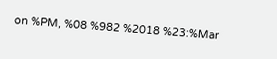on %PM, %08 %982 %2018 %23:%Mar